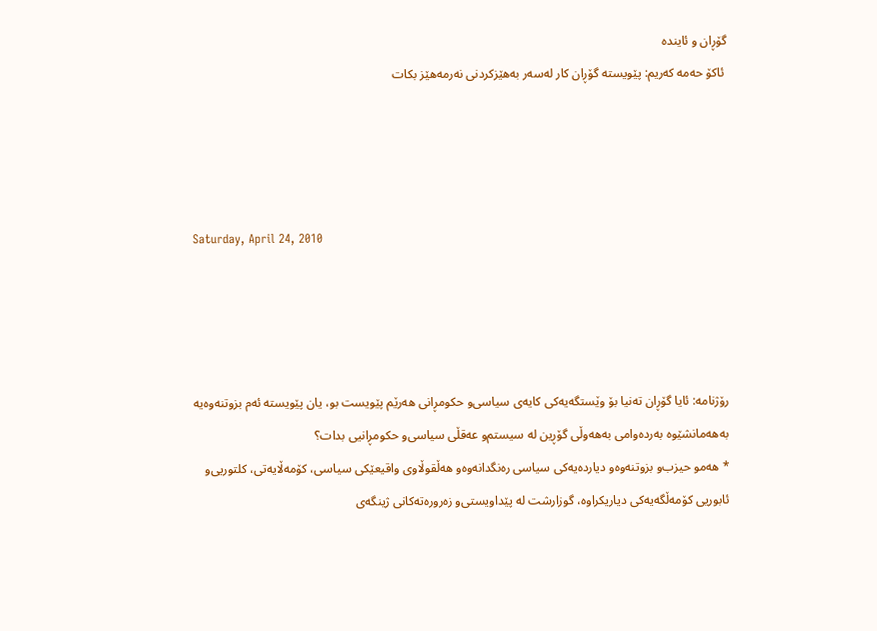گۆڕان و ئاینده‌
 ئاكۆ حه‌مه‌ كه‌ریم: پێویسته‌ گۆڕان كار له‌سه‌ر به‌هێزكردنی‌ نه‌رمه‌هێز بكات




Saturday, April 24, 2010




رۆژنامه‌: ئایا گۆڕان ته‌نیا بۆ وێستگه‌یه‌كی كایه‌ی سیاسی‌و حكومڕانی هه‌رێم پێویست بو، یان پێویسته‌ ئه‌م بزوتنه‌وه‌یه‌ به‌هه‌مانشێوه‌ به‌رده‌وامی‌ به‌هه‌وڵی گۆڕین له‌ سیستم‌و عه‌قڵی سیاسی‌و حكومڕانیی بدات؟
* هه‌مو حیزب‌و بزوتنه‌وه‌‌و دیارده‌یه‌كی سیاسی ره‌نگدانه‌وه‌و هه‌ڵقوڵاوی واقیعێكی سیاسی، كۆمه‌ڵایه‌تی، كلتوریی‌و ئابوریی كۆمه‌ڵگه‌یه‌كی دیاریكراوه‌، گوزارشت له‌ پێداویستی‌و زه‌روره‌ته‌كانی ژینگه‌ی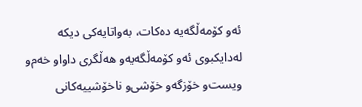ئه‌و كۆمه‌ڵگه‌یه‌ ده‌كات، به‌واتایه‌كی دیكه‌ له‌دایكبوی ئه‌و كۆمه‌ڵگه‌یه‌و هه‌ڵگری داواو خه‌م‌و ویست‌و خۆزگه‌و خۆشی‌و ناخۆشییه‌كانی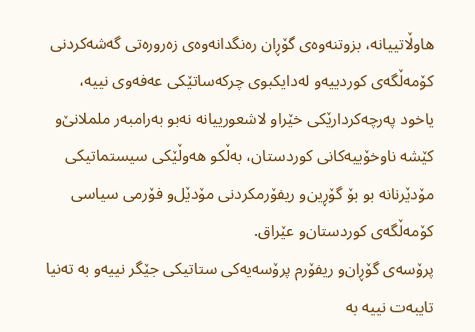هاوڵاتییانه‌، بزوتنه‌وه‌ی گۆڕان ره‌نگدانه‌وه‌ی زه‌روره‌تی گه‌شه‌كردنی كۆمه‌ڵگه‌ی كوردییه‌و له‌دایكبوی چركه‌ساتێكی عه‌فه‌وی نییه‌، یاخود په‌رچه‌كردارێكی خێراو لاشعورییانه‌ نه‌بو به‌رامبه‌ر ململانێ‌‌و كێشه‌ ناوخۆییه‌كانی كوردستان، به‌ڵكو هه‌وڵێكی سیستماتیكی مۆدێرنانه‌ بو بۆ گۆڕین‌و ریفۆرمكردنی مۆدێل‌و فۆرمی سیاسی كۆمه‌ڵگه‌ی كوردستان‌و عێراق.
پرۆسه‌ی گۆڕان‌و ریفۆرم پرۆسه‌یه‌كی ستاتیكی جێگر نییه‌و به‌ ته‌نیا تایبه‌ت نییه‌ به‌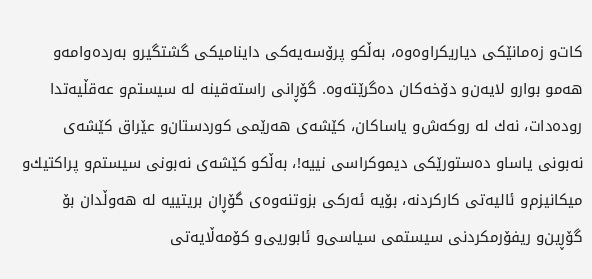كات‌و زه‌مانێكی دیاریكراوه‌وه‌، به‌ڵكو پرۆسه‌یه‌كی داینامیكی گشتگیر‌و به‌رده‌وامه‌و هه‌مو بوار‌و لایه‌ن‌و دۆخه‌كان ده‌گرێته‌وه‌. گۆڕانی راسته‌قینه‌ له‌ سیستم‌و عه‌قڵیه‌تدا روده‌دات، نه‌ك له‌ روكه‌ش‌و یاساكان، كێشه‌ی هه‌رێمی كوردستان‌و عێراق كێشه‌ی نه‌بونی یاسا‌و ده‌ستورێكی دیموكراسی نییه‌!، به‌ڵكو كێشه‌ی نه‌بونی سیستم‌و پراكتیك‌و میكانیزم‌و ئالیه‌تی كاركردنه‌، بۆیه‌ ئه‌ركی بزوتنه‌وه‌ی گۆڕان بریتییه‌ له‌ هه‌وڵدان بۆ گۆڕین‌و ریفۆرمكردنی سیستمی سیاسی‌و ئابوریی‌و كۆمه‌ڵایه‌تی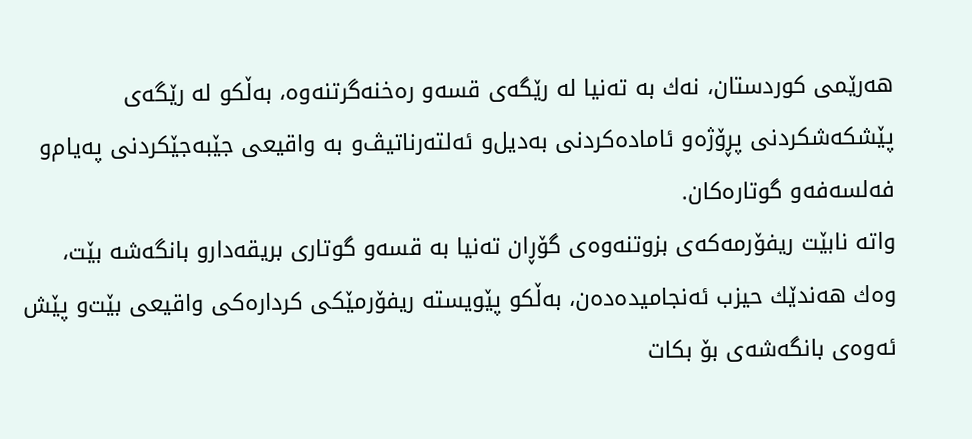هه‌رێمی‌ كوردستان، نه‌ك به‌ ته‌نیا له‌ رێگه‌ی قسه‌‌و ره‌خنه‌گرتنه‌وه‌، به‌ڵكو له‌ رێگه‌ی پێشكه‌شكردنی پڕۆژه‌‌و ئاماده‌كردنی به‌دیل‌و ئه‌لته‌رناتیڤ‌و به‌ واقیعی جێبه‌جێكردنی په‌یام‌و فه‌لسه‌فه‌‌و گوتاره‌كان.
واته‌ نابێت ریفۆرمه‌كه‌ی بزوتنه‌وه‌ی گۆڕان ته‌نیا به‌ قسه‌و گوتاری بریقه‌دار‌و بانگه‌شه‌ بێت، وه‌ك هه‌ندێك حیزب ئه‌نجامیده‌ده‌ن، به‌ڵكو پێویسته‌ ریفۆرمێكی كرداره‌كی واقیعی بێت‌و پێش ئه‌وه‌ی بانگه‌شه‌ی بۆ بكات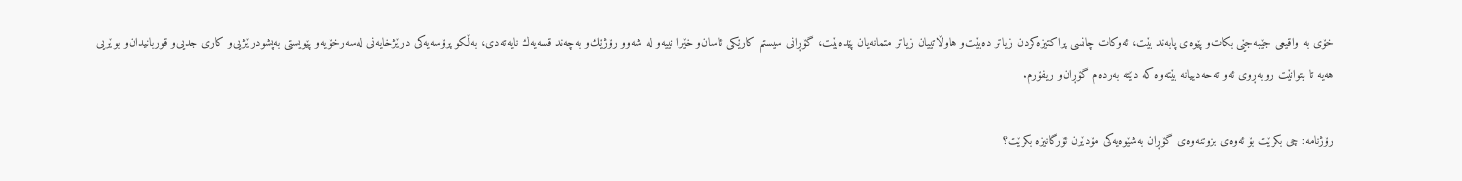خۆی به‌ واقیعی جێبه‌جێی‌ بكات‌و پێوه‌ی پابه‌ند بێت، ئه‌وكات چانسی پراكتیزه‌كردن زیاتر ده‌بێت‌و هاوڵاتییان زیاتر متمانه‌یان پێده‌بێت، گۆڕانی سیستم كارێكی ئاسان‌و خێرا نییه‌‌و له‌ شه‌و‌و رۆژێك‌و به‌چه‌ند قسه‌یه‌ك نایه‌ته‌دی، به‌ڵكو پرۆسه‌یه‌كی درێژخایه‌نی له‌سه‌رخۆیه‌‌و پێویستی به‌پشودرێژیی‌و كاری جدیی‌و قوربانیدان‌و بوێریی هه‌یه‌ تا بتوانێت روبه‌ڕوی ئه‌و ته‌حه‌دییانه‌ بێته‌وه‌ كه‌ دێته‌ به‌رده‌م گۆڕان‌و ریفۆرم.

رۆژنامه‌: چی بكرێت بۆ ئه‌وه‌ی‌ بزوتنه‌وه‌ی گۆڕان به‌شێوه‌یه‌كی مۆدێرن ئۆرگانیزه‌ بكرێت؟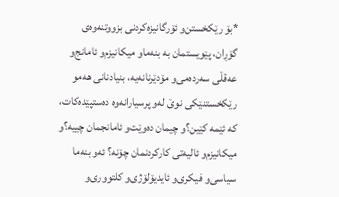*بۆ رێكخستن‌و ئۆرگانیزه‌كردنی بز‌ووتنه‌وه‌ی گۆڕان، پێویستمان به‌ بنه‌ما‌و میكانیزم‌و ئامانج‌و عه‌قڵی سه‌رده‌می‌و مۆدێرنانه‌یه‌، بنیادنانی هه‌مو رێكخستنێكی نوێ‌ له‌و پرسیارانه‌وه‌ ده‌ستپێده‌كات، كه‌ ئێمه‌ كێین؟‌و چیمان ده‌وێت‌و ئامانجمان چییه‌؟‌و میكانیزم‌و ئالیه‌تی كاركردنمان چۆنه‌؟ ئه‌و بنه‌ما سیاسی‌و فیكری‌و ئایدیۆلۆژی‌و كلتو‌وری‌و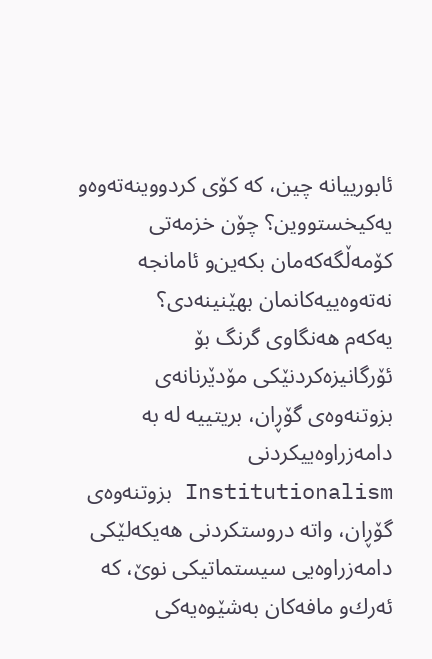ئابورییانه‌ چین، كه‌ كۆی كرد‌ووینه‌ته‌وه‌‌و یه‌كیخستو‌وین؟ چۆن خزمه‌تی‌ كۆمه‌ڵگه‌كه‌مان بكه‌ین‌و ئامانجه‌ نه‌ته‌وه‌ییه‌كانمان بهێنینه‌دی؟
یه‌كه‌م هه‌نگاوی گرنگ بۆ ئۆرگانیزه‌كردنێكی مۆدێرنانه‌ی بزوتنه‌وه‌ی گۆڕان، بریتییه‌ له‌ به‌ دامه‌زراوه‌ییكردنی Institutionalism بزوتنه‌وه‌ی گۆڕان، واته‌ دروستكردنی هه‌یكه‌لێكی دامه‌زراوه‌یی سیستماتیكی نوێ‌، كه‌ ئه‌رك‌و مافه‌كان به‌شێوه‌یه‌كی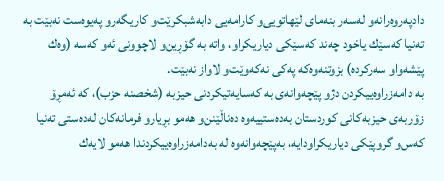دادپه‌روه‌رانه‌و له‌سه‌ر بنه‌مای لێهاتویی‌و كارامه‌یی دابه‌شبكرێت‌و كاریگه‌ر‌و په‌یوه‌ست نه‌بێت به‌ ته‌نیا كه‌سێك یاخود چه‌ند كه‌سێكی دیاریكراو، واته‌ به‌ گۆڕین‌و لاچو‌ونی ئه‌و كه‌سه‌ (وه‌ك پێشه‌وا‌و سه‌ركرده‌) بزوتنه‌وه‌كه‌ په‌كی نه‌كه‌وێت‌و لاواز نه‌بێت.
به‌ دامه‌زراوه‌ییكردن دژ‌و پێچه‌وانه‌ی به‌ كه‌سایه‌تیكردنی حیزبه‌ (شخصنه‌ حزب)، كه‌ ئه‌مڕۆ زۆربه‌ی حیزبه‌كانی كوردستان به‌ده‌ستییه‌وه‌ ده‌ناڵێنن‌و هه‌مو بڕیار‌و فرمانه‌كان له‌ده‌ستی ته‌نیا كه‌س‌و گروپێكی دیاریكراودایه‌، به‌پێچه‌وانه‌وه‌ له‌ به‌دامه‌زراوه‌ییكردندا هه‌مو لایه‌ك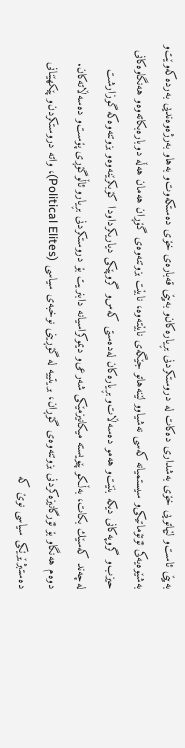به‌پێی ئاست‌و لێهاتویی خۆی به‌شداری ده‌كات له‌ دروستكردنی بڕیاره‌كان‌و به‌پێی قه‌باره‌ی خۆی ده‌ستكه‌وت‌و به‌ها‌و به‌رژه‌وه‌ندیی به‌رده‌كه‌وێت‌و به‌شێوه‌یه‌كی ئۆتۆماتیكی‌و سیستمیانه‌ كه‌سی نه‌شیاو‌و لێنه‌هاتو جێگه‌ی نابێته‌وه‌، نابێت بزوتنه‌وه‌ی گۆڕان هه‌مان هه‌ڵه‌ دوباره‌بكاته‌وه‌و هه‌نگاوه‌كانی حیزب‌و گروپه‌كانی دیكه‌ بنێت‌و هه‌مو ده‌سه‌ڵات‌و بڕیاره‌كان له‌ده‌ستی كه‌س‌و گروپێكی دیاریكرداودا كۆبكرێنه‌وه‌و بزوتنه‌وه‌كه‌ گوزارشت له‌چه‌ند كه‌سێك بكات، به‌ڵكو پێویسته‌ میكانیزمێكی شه‌رعی‌و دیموكراسیانه‌ دابنریت بۆ دروستكردنی بڕیار‌و ئاڵوگۆڕی پۆست‌و ده‌سه‌ڵاته‌كان.
دوه‌م هه‌نگاو بۆ ئۆرگانیزه‌كردنی بزوتنه‌وه‌ی گۆڕان، بریتییه‌ له‌ گۆڕینی نوخبه‌ی سیاسی (Political Elites)، واته‌ دروستكردن‌و پێكهێنانی ده‌ستبژێرێكی سیاسی نوێ‌ كه‌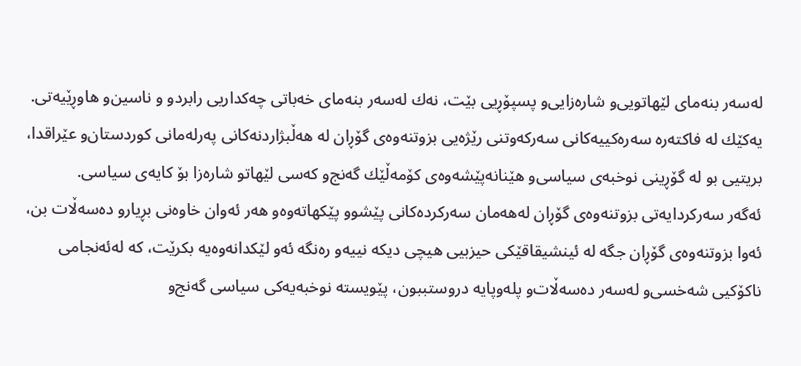له‌سه‌ر بنه‌مای لێهاتویی‌و شاره‌زایی‌و پسپۆڕیی بێت، نه‌ك له‌سه‌ر بنه‌مای خه‌باتی چه‌كداریی رابردو ‌و ناسین‌و هاوڕێیه‌تی. یه‌كێك له‌ فاكته‌ره‌ سه‌ره‌كییه‌كانی سه‌ركه‌وتنی رێژه‌یی بزوتنه‌وه‌ی گۆڕان له‌ هه‌ڵبژاردنه‌كانی په‌رله‌مانی كوردستان‌و عێراقدا، بریتیی بو له‌ گۆڕینی نوخبه‌ی سیاسی‌و هێنانه‌پێشه‌وه‌ی كۆمه‌ڵێك گه‌نج‌و كه‌سی لێهاتو شاره‌زا بۆ كایه‌ی سیاسی.
ئه‌گه‌ر سه‌ركردایه‌تی بزوتنه‌وه‌ی گۆڕان له‌هه‌مان سه‌ركرده‌كانی پێشو‌و پێكهاته‌وه‌‌و هه‌ر ئه‌وان خاوه‌نی بڕیار‌و ده‌سه‌ڵات بن، ئه‌وا بزوتنه‌وه‌ی گۆڕان جگه‌ له‌ ئینشیقاقێكی حیزبیی هیچی دیكه‌ نییه‌‌و ره‌نگه‌ ئه‌و لێكدانه‌وه‌یه‌ بكرێت، كه‌ له‌ئه‌نجامی ناكۆكیی شه‌خسی‌و له‌سه‌ر ده‌سه‌ڵات‌و پله‌وپایه‌ دروستببون، پێویسته‌ نوخبه‌یه‌كی سیاسی گه‌نج‌و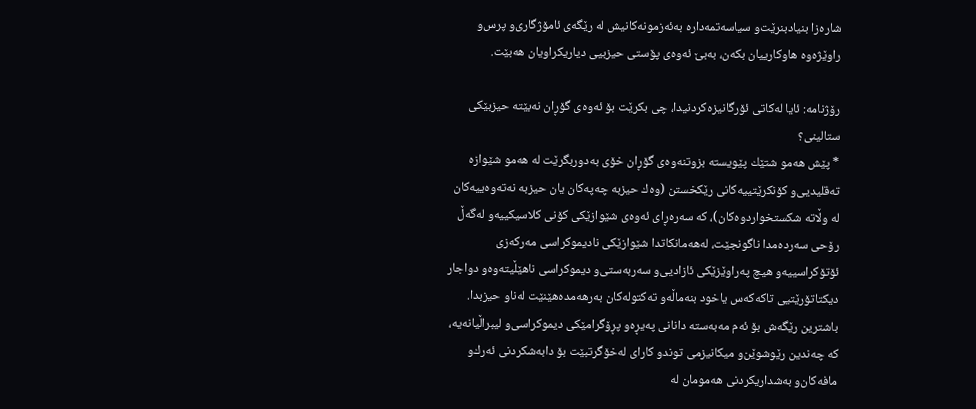شاره‌زا بنیادبنرێت‌و سیاسه‌تمه‌داره‌ به‌ئه‌زمونه‌كانیش له‌ رێگه‌ی ئامۆژگاری‌و پرس‌و راوێژه‌وه‌ هاوكارییان بكه‌ن، به‌بێ‌ ئه‌وه‌ی پۆستی حیزبیی دیاریكراویان هه‌بێت.

رۆژنامه‌: ئایا له‌كاتی ئۆرگانیزه‌كردنیدا، چی بكرێت بۆ ئه‌وه‌ی گۆڕان نه‌بێته‌ حیزبێكی ستالینی؟
* پێش هه‌مو شتێك پێویسته‌ بزوتنه‌وه‌ی گۆڕان خۆی به‌دوربگرێت له‌ هه‌مو شێوازه‌ ته‌قلیدیی‌و كۆنكرێتییه‌كانی رێكخستن (وه‌ك حیزبه‌ چه‌په‌كان یان حیزبه‌ نه‌ته‌وه‌ییه‌كان له‌ وڵاته‌ شكستخواردوه‌كان)، كه‌ سه‌ره‌ڕای ئه‌وه‌ی شێوازێكی كۆنی كلاسیكییه‌‌و له‌گه‌ڵ‌ رۆحی سه‌رده‌مدا ناگونجێت، له‌هه‌مانكاتدا شێوازێكی نادیموكراسی مه‌ركه‌زی ئۆتۆكراسییه‌‌و هیچ په‌راوێزێكی ئازادیی‌و سه‌ربه‌ستی‌و دیموكراسی ناهێڵیته‌وه‌و دواجار دیكتاتۆرێتیی تاكه‌كه‌س یاخود بنه‌ماڵه‌‌و ته‌كتوله‌كان به‌رهه‌مده‌هێنێت له‌ناو حیزبدا.
باشترین رێگه‌ش بۆ ئه‌م مه‌به‌سته‌ دانانی په‌یڕه‌و پڕۆگرامێكی دیموكراسی‌و لیبراڵیانه‌یه‌، كه‌ چه‌ندین رێوشوێن‌و میكانیزمی توند‌و كارای له‌خۆگرتبێت بۆ دابه‌شكردنی ئه‌رك‌و مافه‌كان‌و به‌شداریكردنی هه‌مومان له‌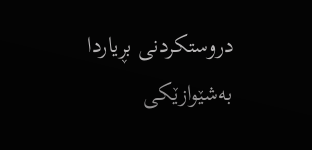دروستكردنی بڕیاردا به‌شێوازێكی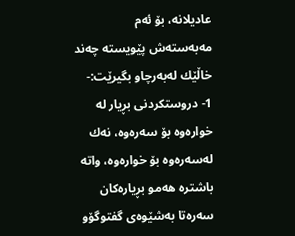عادیلانه‌، بۆ ئه‌م مه‌به‌سته‌ش پێویسته‌ چه‌ند خاڵێك له‌به‌رچاو بگیرێت:-
1- دروستكردنی بڕیار له‌ خواره‌وه‌ بۆ سه‌ره‌وه‌، نه‌ك له‌سه‌ره‌وه‌ بۆ خواره‌وه‌، واته‌ باشتره‌ هه‌مو بڕیاره‌كان سه‌ره‌تا به‌شێوه‌ی گفتوگۆو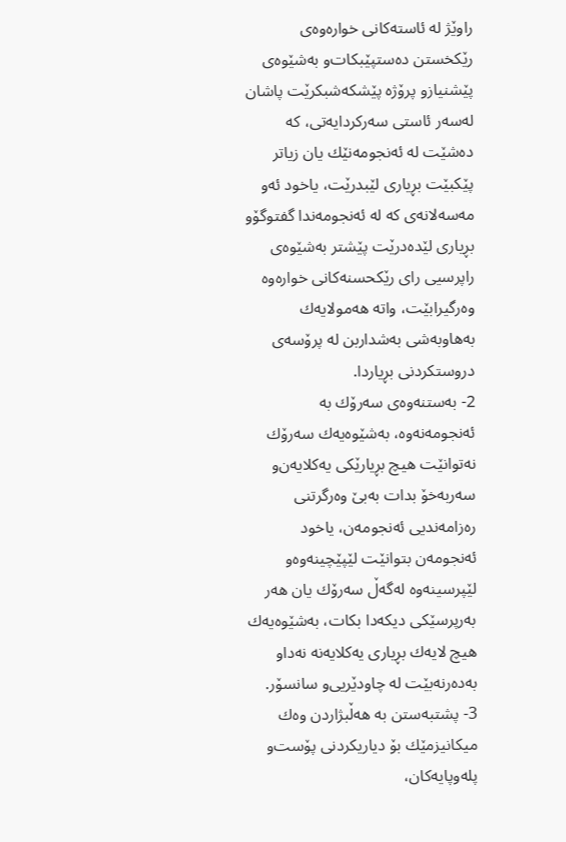راوێژ له‌ ئاسته‌كانی خواره‌وه‌ی رێكخستن ده‌ستپێبكات‌و به‌شێوه‌ی پێشنیاز‌و پرۆژه‌ پێشكه‌شبكرێت پاشان له‌سه‌ر ئاستی سه‌ركردایه‌تی، كه‌ ده‌شێت له‌ ئه‌نجومه‌نێك یان زیاتر پێكبێت بڕیاری لێبدرێت، یاخود ئه‌و مه‌سه‌لانه‌ی كه‌ له‌ ئه‌نجومه‌ندا گفتوگۆو بڕیاری‌ لێده‌درێت پێشتر به‌شێوه‌ی راپرسیی رای رێكحسنه‌كانی خواره‌وه‌ وه‌رگیرابێت، واته‌ هه‌مولایه‌ك به‌هاوبه‌شی به‌شداربن له‌ پرۆسه‌ی دروستكردنی بڕیاردا.
2- به‌ستنه‌وه‌ی سه‌رۆك به‌ ئه‌نجومه‌نه‌وه‌، به‌شێوه‌یه‌ك سه‌رۆك نه‌توانێت هیچ بڕیارێكی یه‌كلایه‌ن‌و سه‌ربه‌خۆ بدات به‌بێ‌ وه‌رگرتنی ره‌زامه‌ندیی ئه‌نجومه‌ن، یاخود ئه‌نجومه‌ن بتوانێت لێپێچینه‌وه‌و لێپرسینه‌وه‌ له‌گه‌ڵ‌ سه‌رۆك یان هه‌ر به‌رپرسێكی دیكه‌دا بكات، به‌شێوه‌یه‌ك هیچ لایه‌ك بڕیاری یه‌كلایه‌نه‌ نه‌دا‌و به‌ده‌رنه‌بێت له‌ چاودێریی‌و سانسۆر.
3- پشتبه‌ستن به‌ هه‌ڵبژاردن وه‌ك میكانیزمێك بۆ دیاریكردنی پۆست‌و پله‌وپایه‌كان،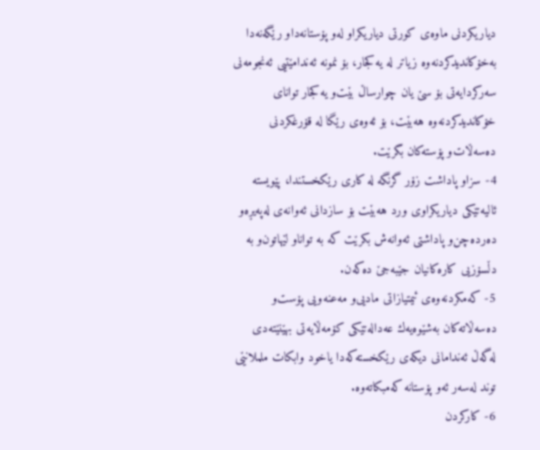دیاریكردنی ماوه‌ی كورتی دیاریكراو له‌و پۆستانه‌دا‌و رێگه‌نه‌دا به‌خۆكاندیدكردنه‌وه‌ زیاتر له‌ یه‌كجار، بۆ نمونه‌ ئه‌ندامێتیی ئه‌نجومه‌نی سه‌ركردایه‌تی بۆ سێ‌ یان چوارساڵ‌ بێت‌و یه‌كجار توانای خۆكاندیدكردنه‌وه‌ هه‌بێت، بۆ ئه‌وه‌ی رێگا له‌ قۆرغكردنی ده‌سه‌ڵات‌و پۆسته‌كان بگرێت.
4- سزا‌و پاداشت زۆر گرنگه‌ له‌ كاری رێكخستندا، پێویسته‌ ئالیه‌تێكی دیاریكراوی ورد هه‌بێت بۆ سازدانی ئه‌وانه‌ی له‌په‌یڕه‌و ده‌رده‌چن‌و پاداشتی ئه‌وانه‌ش بكرێت كه‌ به‌ توانا‌و لێهاتون‌و به‌ دڵسۆزیی كاره‌كانیان جێبه‌جێ‌ ده‌كه‌ن.
5- كه‌مكردنه‌وه‌ی ئیمتیازاتی مادیی‌و مه‌عنه‌ویی پۆست‌و ده‌سه‌ڵاته‌كان به‌شێوه‌یه‌ك عه‌داله‌تێكی كۆمه‌ڵایه‌تی بهێنێته‌دی له‌گه‌ڵ‌ ئه‌ندامانی دیكه‌ی رێكخسته‌كه‌دا یاخود وابكات ململانێی‌ توند له‌سه‌ر ئه‌و پۆستانه‌ كه‌مبكاته‌وه‌.
6- كاركردن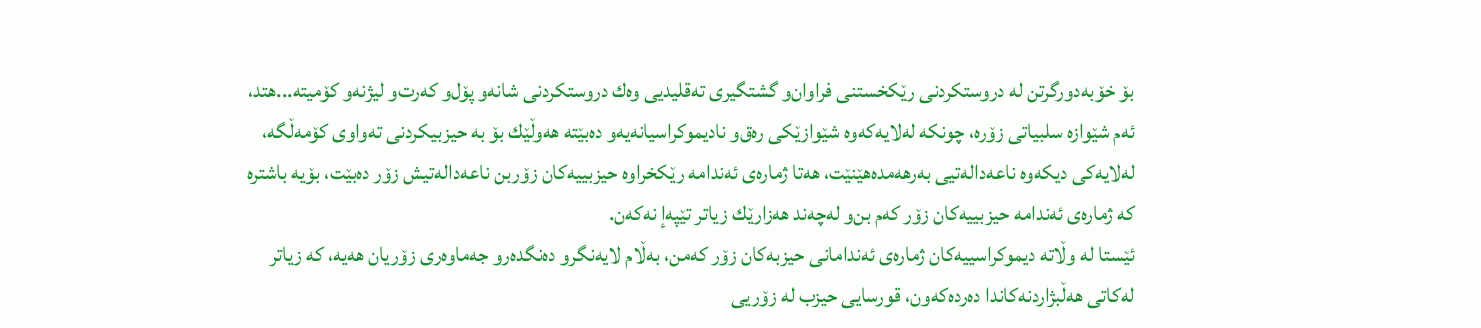بۆ خۆبه‌دورگرتن له‌ دروستكردنی رێكخستنی فراوان‌و گشتگیری ته‌قلیدیی وه‌ك دروستكردنی شانه‌‌و پۆل‌و كه‌رت‌و لیژنه‌و كۆمیته‌...هتد، ئه‌م شێوازه‌ سلبیاتی زۆره‌، چونكه‌ له‌لایه‌كه‌وه‌ شێوازێكی ره‌ق‌و نادیموكراسیانه‌یه‌‌و ده‌بێته‌ هه‌وڵێك بۆ به‌ حیزبیكردنی ته‌واوی كۆمه‌ڵگه‌، له‌لایه‌كی دیكه‌وه‌ ناعه‌داله‌تیی به‌رهه‌مده‌هێنێت، هه‌تا ژماره‌ی ئه‌ندامه‌ رێكخراوه‌ حیزبییه‌كان زۆربن ناعه‌داله‌تیش زۆر ده‌بێت، بۆیه‌ باشتره‌ كه‌ ژماره‌ی‌ ئه‌ندامه‌ حیزبییه‌كان زۆر كه‌م بن‌و له‌چه‌ند هه‌زارێك زیاتر تێپه‌إ نه‌كه‌ن.
ئێستا له‌ وڵاته‌ دیموكراسییه‌كان ژماره‌ی ئه‌ندامانی حیزبه‌كان زۆر كه‌من، به‌ڵام لایه‌نگرو ده‌نگده‌ر‌و جه‌ماوه‌ری زۆریان هه‌یه‌، كه‌ زیاتر له‌كاتی هه‌ڵبژاردنه‌كاندا ده‌رده‌كه‌ون، قورسایی حیزب له‌ زۆریی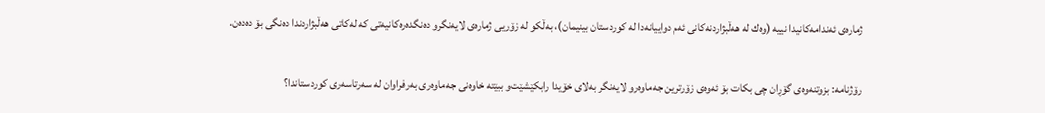ژماره‌ی ئه‌ندامه‌كانیدا نییه‌ (وه‌ك له‌ هه‌ڵبژاردنه‌كانی ئه‌م دواییانه‌دا له‌ كوردستان بینیمان)، به‌ڵكو له‌ زۆریی ژماره‌ی لایه‌نگرو ده‌نگده‌ره‌كانیه‌تی كه‌ له‌كاتی هه‌ڵبژاردندا ده‌نگی بۆ ده‌ده‌ن.

رۆژنامه‌: بزوتنه‌وه‌ی گۆڕان چی بكات بۆ ئه‌وه‌ی زۆرترین جه‌ماوه‌ر‌و لایه‌نگر به‌لای خۆیدا رابكێشێت‌و ببێته‌ خاوه‌نی جه‌ماوه‌ری به‌رفراوان له‌ سه‌رتاسه‌ری كوردستاندا؟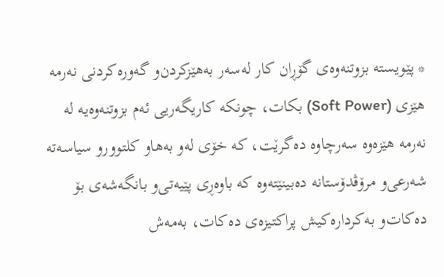* پێویسته‌ بزوتنه‌وه‌ی گۆڕان كار له‌سه‌ر به‌هێزكردن‌و گه‌وره‌كردنی نه‌رمه‌ هێزی (Soft Power) بكات، چونكه‌ كاریگه‌ریی ئه‌م بزوتنه‌وه‌یه‌ له‌ نه‌رمه‌ هێزه‌وه‌ سه‌رچاوه‌ ده‌گرێت، كه‌ خۆی له‌و به‌ها‌و كلتو‌ور‌و سیاسه‌ته‌ شه‌رعی‌و مرۆڤدۆستانه‌ ده‌بینێته‌وه‌ كه‌ باوه‌ڕی پێیه‌تی‌و بانگه‌شه‌ی بۆ ده‌كات‌و به‌كرداره‌كیش پراكتیزه‌ی ده‌كات، به‌مه‌ش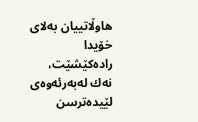هاوڵاتییان به‌لای خۆیدا راده‌كێشێت، نه‌ك له‌به‌رئه‌وه‌ی لێیده‌ترسن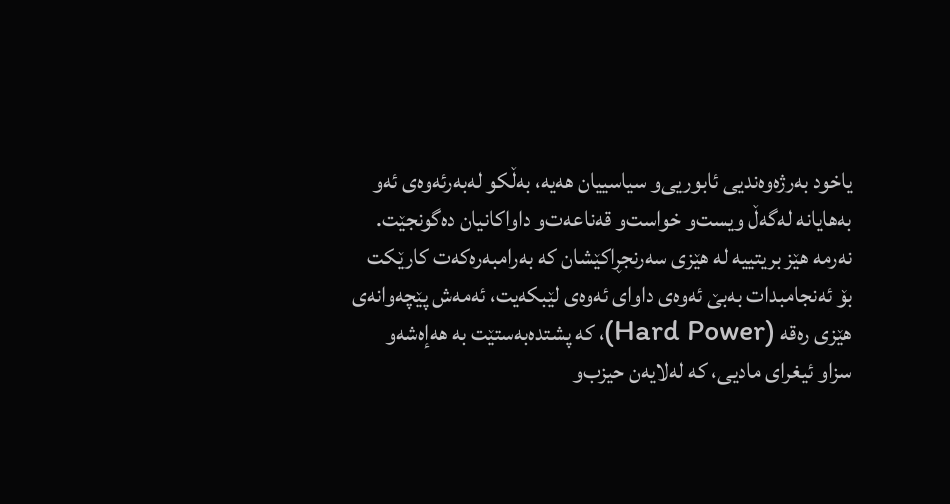یاخود به‌رژه‌وه‌ندیی ئابوریی‌و سیاسییان هه‌یه‌، به‌ڵكو له‌به‌رئه‌وه‌ی ئه‌و به‌هایانه‌ له‌گه‌ڵ‌ ویست‌و خواست‌و قه‌ناعه‌ت‌و داواكانیان ده‌گونجێت. نه‌رمه‌ هێز بریتییه‌ له‌ هێزی سه‌رنجڕاكێشان كه‌ به‌رامبه‌ره‌كه‌ت كارێكت بۆ ئه‌نجامبدات به‌بێ‌ ئه‌وه‌ی داوای ئه‌وه‌ی لێبكه‌یت، ئه‌مه‌ش پێچه‌وانه‌ی هێزی ره‌قه‌ (Hard Power)، كه‌ پشتده‌به‌ستێت به‌ هه‌إه‌شه‌‌و سزا‌و ئیغرای مادیی، كه‌ له‌لایه‌ن حیزب‌و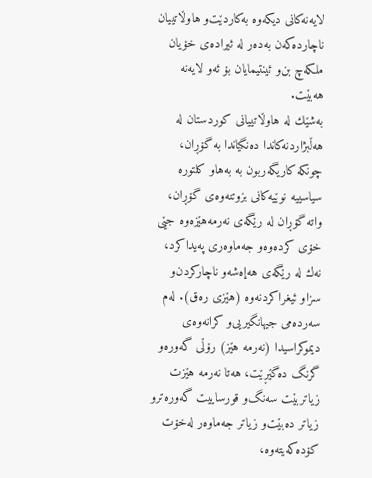لایه‌نه‌كانی دیكه‌وه‌ به‌كاردێت‌و هاوڵاتییان ناچارده‌كه‌ن به‌ده‌ر له‌ ئیراده‌ی خۆیان ملكه‌چ بن‌و ئینتیمایان بۆ ئه‌و لایه‌نه‌ هه‌بێت.
به‌شێك له‌ هاوڵاتییانی كوردستان له‌ هه‌ڵبژاردنه‌كاندا ده‌نگیاندا به‌ گۆڕان، چونكه‌ كاریگه‌ربون به‌ به‌هاو كلتوره‌ سیاسییه‌ نوێیه‌كانی بزوتنه‌وه‌ی گۆڕان، واته‌ گۆڕان له‌ رێگه‌ی نه‌رمه‌هێزه‌وه‌ جێی‌ خۆی كرده‌وه‌و جه‌ماوه‌ری په‌یداكرد، نه‌ك له‌ رێگه‌ی هه‌إه‌شه‌‌و ناچاركردن‌و سزا‌و ئیغراكردنه‌وه‌ (هێزی ره‌ق). له‌م سه‌رده‌می جیهانگیریی‌و كرانه‌وه‌ی‌ دیموكراسیدا (نه‌رمه‌ هێز) رۆڵی گه‌وره‌و گرنگ ده‌گێڕێت، هه‌تا نه‌رمه‌ هێزت زیاتربێت سه‌نگ‌و قورساییت گه‌وره‌تر‌و زیاتر ده‌بێت‌و زیاتر جه‌ماوه‌ر له‌خۆت كۆده‌كه‌یته‌وه‌،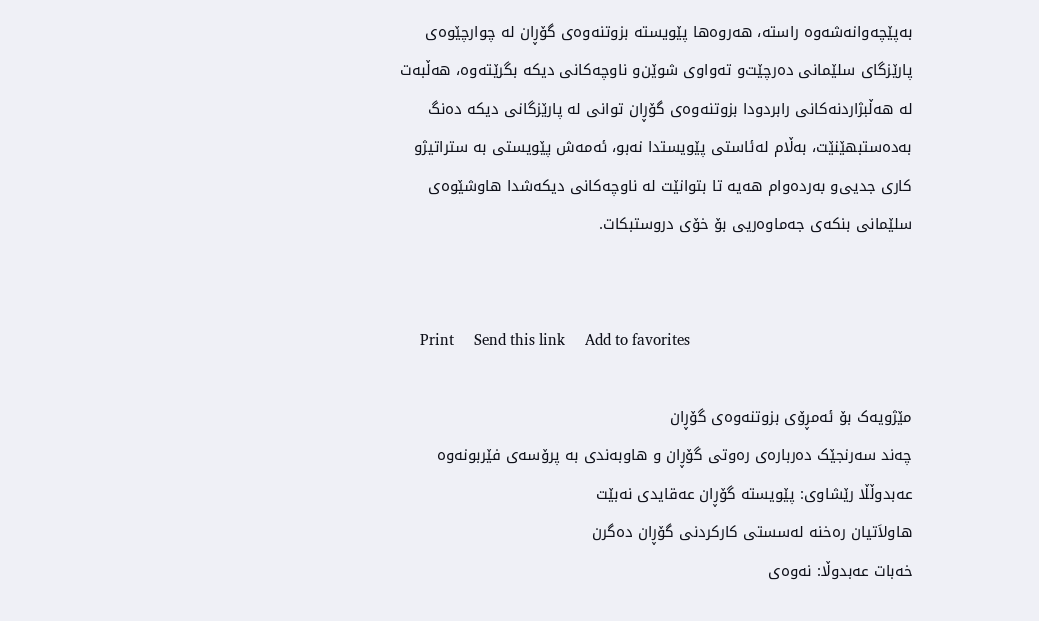به‌پێچه‌وانه‌شه‌وه‌ راسته‌، هه‌روه‌ها پێویسته‌ بزوتنه‌وه‌ی گۆڕان له‌ چوارچێوه‌ی پارێزگای سلێمانی ده‌رچێت‌و ته‌واوی شوێن‌و ناوچه‌كانی دیكه‌ بگرێته‌وه‌، هه‌ڵبه‌ت له‌ هه‌ڵبژاردنه‌كانی رابردودا بزوتنه‌وه‌ی گۆڕان توانی له‌ پارێزگانی دیكه‌ ده‌نگ به‌ده‌ستبهێنێت، به‌ڵام له‌ئاستی پێویستدا نه‌بو، ئه‌مه‌ش پێویستی به‌ ستراتیژ‌و كاری جدیی‌و به‌رده‌وام هه‌یه‌ تا بتوانێت له‌ ناوچه‌كانی دیكه‌شدا هاوشێوه‌ی سلێمانی بنكه‌ی جه‌ماوه‌ریی بۆ خۆی دروستبكات.


     Print     Send this link     Add to favorites

مێژویه‌ک بۆ ئه‌مڕۆی بزوتنەوەی گۆڕان
چه‌ند سه‌رنجێک ده‌رباره‌ی ره‌وتی گۆڕان و هاوبه‌ندی به‌ پرۆسه‌ی فێربونه‌وه‌
عه‌بدوڵڵا رێشاوی‌: پێویسته‌ گۆڕان عه‌قایدی‌ نه‌بێت
هاولاَتیان ره‌خنه‌ له‌سستی‌ كاركردنی‌ گۆڕان ده‌گرن
خه‌بات عه‌بدوڵا: نه‌وه‌ی‌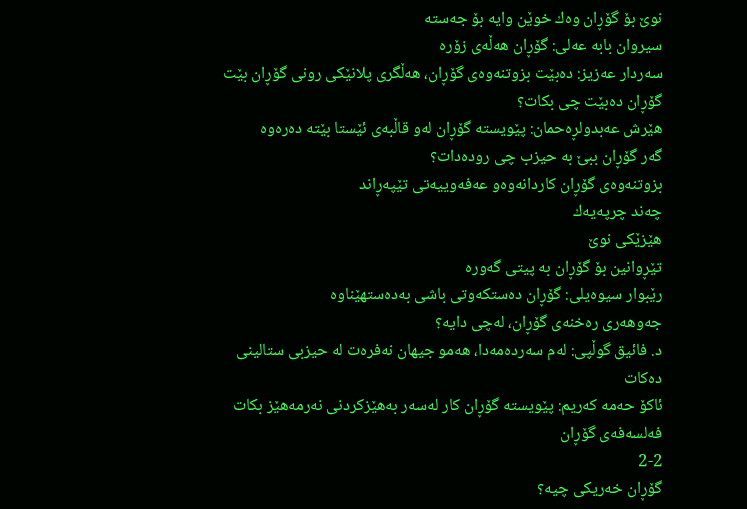نوێ‌ بۆ گۆڕان وه‌ك خوێن وایه‌ بۆ جه‌سته‌
سیروان بابه‌ عه‌لی: گۆڕان هه‌ڵه‌ی زۆره‌
سه‌ردار عه‌زیز: ده‌بێت بزوتنه‌وه‌ی‌ گۆڕان، هه‌ڵگری پلانێکی رونی گۆڕان بێت
گۆڕان ده‌بێت چی‌ بكات؟
هێرش عه‌بدولڕه‌حمان: پێویسته‌ گۆڕان له‌و قاڵبه‌ی‌ ئێستا بێته‌ ده‌ره‌وه‌
گه‌ر گۆڕان ببێ به‌ حیزب چی روده‌دات؟
بزوتنه‌وه‌ی‌ گۆڕان كاردانه‌وه‌و عه‌فه‌وییه‌تی‌ تێپه‌ڕاند
چه‌ند چرپه‌یه‌ك
هێزێكی نوێ‌
تێڕوانین بۆ گۆڕان به‌ پیتی گه‌وره‌
رێبوار سیوه‌یلی‌: گۆڕان ده‌ستكه‌وتی‌ باشی‌ به‌ده‌ستهێناوه‌
جه‌وهه‌ری‌ ره‌خنه‌ی‌ گۆڕان، له‌چی‌ دایه‌؟
د. فائیق گوڵپی‌: له‌م سه‌رده‌مه‌دا، هه‌مو جیهان نه‌فره‌ت له‌ حیزبی‌ ستالینی‌ ده‌كات
ئاكۆ حه‌مه‌ كه‌ریم: پێویسته‌ گۆڕان كار له‌سه‌ر به‌هێزكردنی‌ نه‌رمه‌هێز بكات
فه‌لسه‌فه‌ی گۆڕان
2-2
گۆڕان خەریکی چیە؟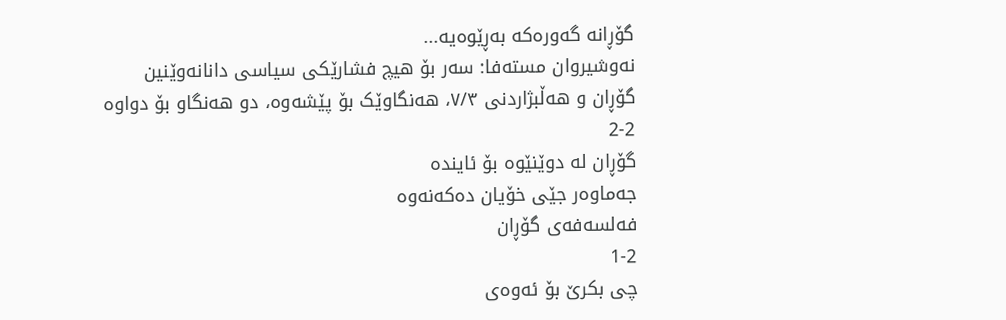گۆڕانە گەورەکە بەڕێوەیە...
نه‌وشیروان مسته‌فا: سه‌ر بۆ هیچ فشارێكی سیاسی دانانه‌وێنین
گۆڕان ‌و هه‌ڵبژاردنی ٧/٣، هه‌نگاوێک بۆ پێشه‌وه‌، دو هه‌نگاو بۆ دواوه‌
2-2
گۆڕان له‌ دوێنێوه‌ بۆ ئاینده‌
جه‌ماوه‌ر جێی خۆیان ده‌که‌نه‌وه
فه‌لسه‌فه‌ی گۆڕان
1-2
چی بکرێ بۆ ئه‌وه‌ی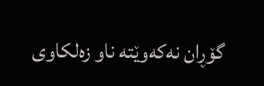گۆڕان نه‌که‌وێته‌ ناو زه‌لکاوی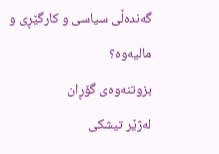گه‌نده‌ڵی سیاسی و کارگێڕی و مالیه‌وه‌؟
بزوتنه‌وه‌ی گۆڕان
له‌ژێر تیشکی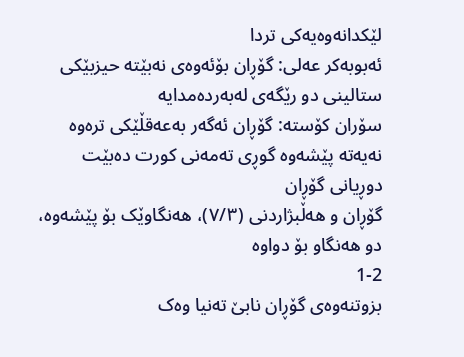لێکدانه‌وه‌یه‌کی تردا
ئه‌بوبه‌كر عه‌لی‌: گۆڕان بۆئه‌وه‌ی‌ نه‌بێته‌ حیزبێكی‌ ستالینی‌ دو رێگه‌ی‌ له‌به‌رده‌مدایه‌
سۆران كۆسته‌: گۆڕان ئه‌گه‌ر به‌عه‌قڵێكی‌ تره‌وه‌ نه‌یه‌ته‌ پێشه‌وه‌ گوڕی‌ ته‌مه‌نی‌ كورت ده‌بێت
دوڕیانی‌ گۆڕان
گۆڕان‌ و هه‌ڵبژاردنی (٧/٣)، هه‌نگاوێک بۆ پێشه‌وه‌، دو هه‌نگاو بۆ دواوه‌
1-2
بزوتنه‌وه‌ی گۆڕان نابێ ته‌نیا وه‌ک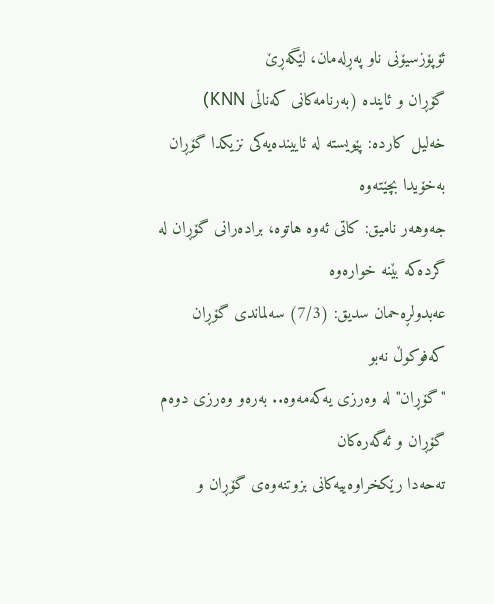ئۆپۆزسیۆنی ناو په‌ڕله‌مان، لێگه‌ڕێ
گۆڕان و ئاینده‌ (به‌رنامه‌كانی‌ كه‌ناڵی‌ KNN)
خه‌لیل كارده‌: پێویسته‌ له‌ ئایینده‌یه‌كی نزیكدا گۆڕان به‌خۆیدا بچێته‌وه‌
جه‌وهه‌ر نامیق: كاتی ئه‌وه‌ هاتوه‌، براده‌رانی گۆڕان له‌ گرده‌كه‌ بێنه‌ خواره‌وه‌
عه‌بدولڕه‌حمان سدیق: (7/3) سه‌لماندی گۆڕان كه‌فوكوڵ‌ نه‌بو
"گۆڕان" له‌ وه‌رزی‌ یه‌كه‌مه‌وه‌.. به‌ره‌و وه‌رزی‌ دوه‌م
گۆڕان و ئه‌گه‌ره‌كان
ته‌حه‌دا رێکخراوه‌ییه‌کانی بزوتنه‌وه‌ی گۆڕان و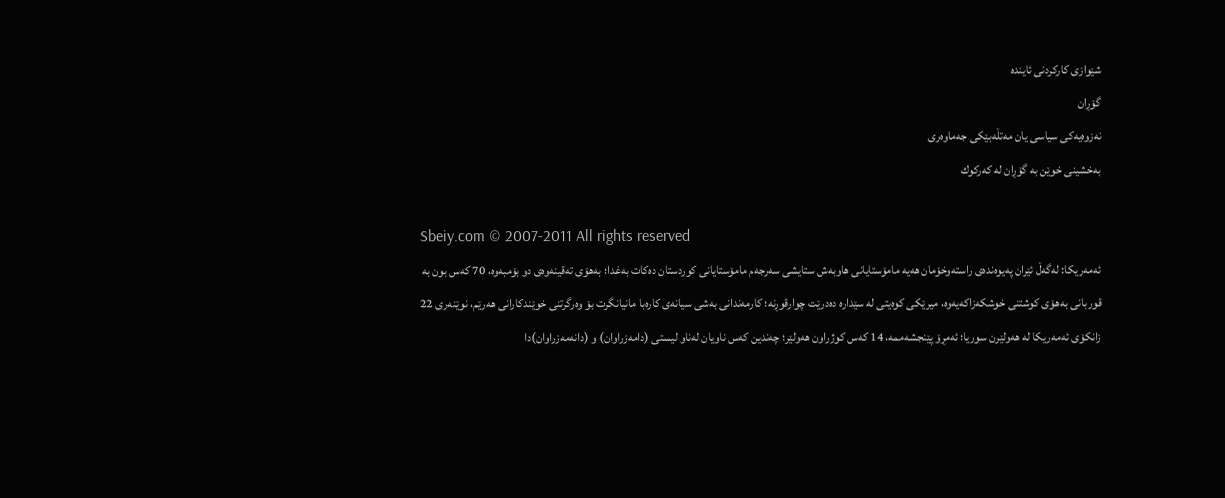شێوازی کارکردنی ئاینده‌
گۆڕان
نه‌زوه‌یه‌كی‌ سیاسی‌ یان مه‌تڵه‌بێكی‌ جه‌ماوه‌ری‌
بەخشینی خوێن بە گۆڕان لە كەركوك

Sbeiy.com © 2007-2011 All rights reserved
ئه‌مه‌ریكا: له‌گه‌ڵ ئێران په‌یوه‌نده‌ی‌ راسته‌وخۆمان هه‌یه‌ مامۆستایانی هاوبه‌ش ستایشی سه‌رجه‌م مامۆستایانی‌ كوردستان ده‌كات به‌غدا؛ به‌هۆی ته‌قینه‌وه‌ی دو بۆمبه‌وه، 70 كه‌س بون به‌ قوربانی‌ به‌هۆی‌ كوشتنی‌ خوشكه‌زاكه‌یه‌وه‌، میرێكی كوه‌یتی‌ له‌ سێداره‌ ده‌درێت چوارقوڕنه‌؛ كارمه‌ندانی به‌شی سیانه‌ی كاره‌با مانیانگرت بۆ وه‌رگرتنی خوێندكارانی هه‌رێم، نوێنه‌ری‌ 22 زانكۆی‌ ئه‌مه‌ریكا له‌ هه‌ولێرن سوریا؛ ئه‌مڕۆ پێنجشه‌ممه‌، 14 كه‌س كوژراون هه‌ولێر؛ چه‌ندین كه‌س ناویان له‌ناو ليستى (دامه‌زراوان) و (دانه‌مه‌زراوان)دا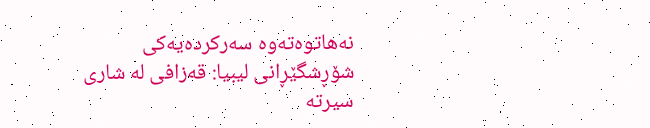نه‌هاتوه‌ته‌وه‌ سه‌ركرده‌یه‌كی شۆڕشگێڕانی‌ لیبیا: قه‌زافی له‌ شاری‌ سیرته‌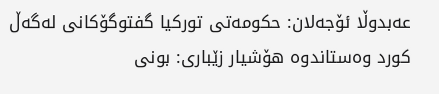عه‌بدوڵا ئۆجه‌لان: حكومه‌تی‌ توركیا گفتوگۆكانی‌ له‌گه‌ڵ كورد وه‌ستاندوه‌ هۆشیار زێباری‌: بونی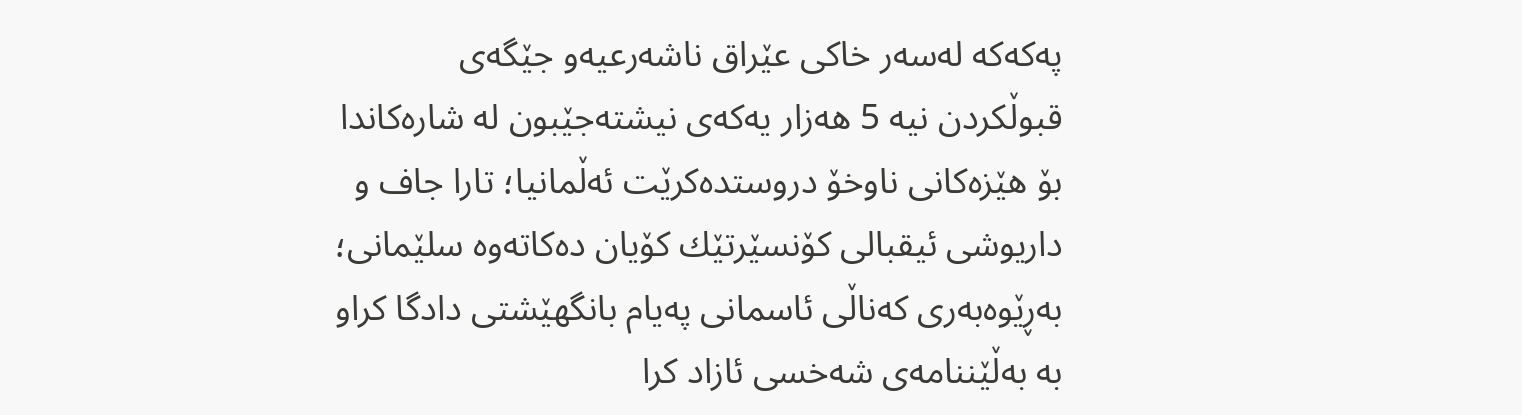په‌كه‌كه‌ له‌سه‌ر خاكی عێراق ناشه‌رعیه‌و جێگه‌ی‌ قبوڵكردن نیه‌ 5 هه‌زار یه‌كه‌ی‌ نیشته‌جێبون له‌ شاره‌كاندا بۆ هێزه‌كانی ناوخۆ دروستده‌كرێت ئه‌ڵمانیا؛ تارا جاف و داریوشی‌ ئیقبالی‌ كۆنسێرتێك كۆیان ده‌كاته‌وه‌ سلێمانی؛ به‌ڕێوه‌به‌ری كه‌ناڵی ئاسمانی په‌یام بانگهێشتی دادگا کراو به‌ به‌ڵێننامه‌ی شه‌خسی ئازاد کرا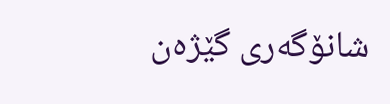شانۆگه‌ری‌ گێژه‌ن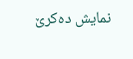نمایش ده‌كرێ